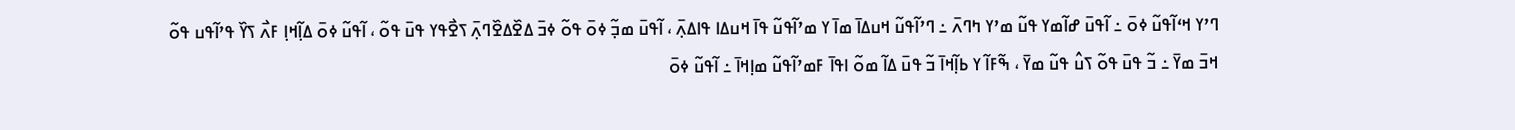ߣߴߌ ߞߵߊ߬ߟߎ߬ ߦߋ߫ ߸ ߊ߬ߟߎ߫ ߝߊ߬ߘߌ ߟߎ߬ ߘߴߌ ߤߣߍ߫ ߸ ߣߴߊ߬ߟߎ߬ ߞߎߡߊ߫ ߘߊ߫ ߌ ߘߴߊ߬ߟߎ߬ ߟߊ߫ ߞߎߡߊ ߟߊߡߍ߲߫ ، ߊ߬ߟߎ߫ ߘߏ߲߬ ߦߋ߫ ߟߋ߬ ߦߏ߫ ߡߐ߰ߡߐ߰ߣߍ߲߫ ߖߐ߯ߟߌ ߟߎ߫ ߟߋ߬ ، ߊ߬ߟߎ߬ ߦߋ߫ ߡߊ߲߬ߞߊ߲ ߓߍ߯ ߖߌ߰ ߟߴߊ߬ߟߎ ߟߋ߬ ߞߏ߫ ߘߌ߫ ߸ ߏ߬ ߟߎ߫ ߟߋ߬ ߖߎ߮ ߟߎ߬ ߘߌ߫ ، ߒ߬ߓߊ߬ ߌ ߕߊ߲߬ߞߊ߫ ߏ߬ ߟߎ߫ ߡߊ߬ ߘߋ߬ ߊߟߊ߫ ߓߘߴߊ߬ߟߎ߬ ߘߊ߲ߞߊ߫ ߸ ߊ߬ߟߎ߬ ߦߋ߫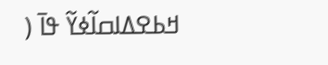ߞߕߐߡߊߛߊ߬ߦߌ߬ ߟߊ߫ (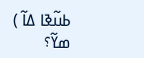ߕߎ߬ߢߊ ߡߊ߬ ) ߘߌ߬؟